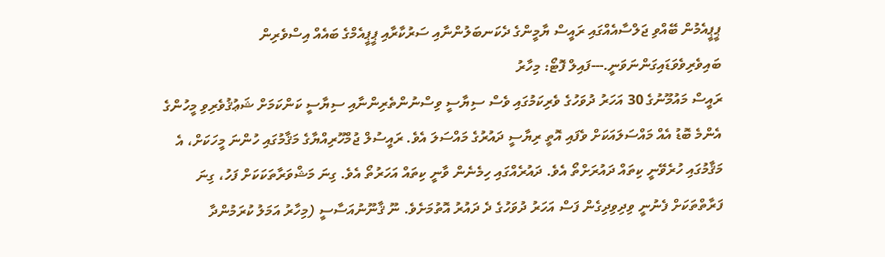ޕީޕީއެމުން ބޭއްވި ޖަލްސާއެއްގައި ރައީސް ޔާމީންގެ ދެކަނބަލުންނާއި ސަރުކާރާއި ޕީޕީއެމްގެ ބައެއް އިސްވެރިން ބައިވެރިވެވަޑައިގަންނަވަނީ.---ފައިލް ފޮޓޯ: މިހާރު
ރައީސް މައުމޫނުގެ 30 އަހަރު ދުވަހުގެ ވެރިކަމުގައި ވެސް ސިޔާސީ ވިސްނުންތެރިންނާއި ސިޔާސީ ކަންކަމަށް ޝަޢުޤުވެރިވި މީހުންގެ އެންމެ ބޮޑު އެއް މައްސަލައަކަށް ވެފައި އޮތީ ރިޔާސީ ދައުރުގެ މައްސަލަ އެވެ. ރައީސުލް ޖުމްހޫރިއްޔާގެ މަޤާމުގައި ހުންނަ މީހަކަށް، އެ މަޤާމުގައި ހުރެވޭނީ ކިތައް ދައުރަށްތޯ އެވެ. ދައުރެއްގައި ހިމެނެން ވާނީ ކިތައް އަހަރުތޯ އެވެ. ގިނަ މަޝްވަރާތަކަކަށް ފަހު، ގިނަ ފަރާތްތަކަށް ފެނުނީ ވިދިވިދިގެން ފަސް އަހަރު ދުވަހުގެ ދެ ދައުރު އޮތުމަށެވެ. ނޫ ޤާނޫނުއަސާސީ (މިހާރު އަމަލު ކުރަމުންދާ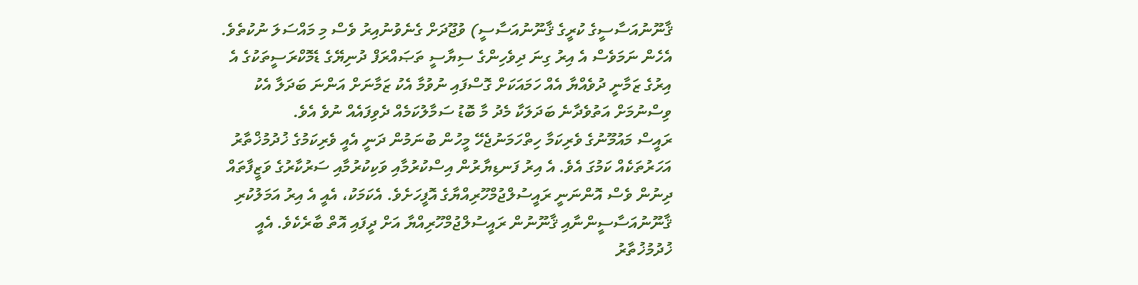ޤާނޫނުއަސާސީގެ ކުރީގެ ޤާނޫނުއަސާސީ) ވުޖޫދަށް ގެނެވުނުއިރު ވެސް މި މައްސަލަ ނުކުތެވެ. އެހެން ނަމަވެސް އެ އިރު ގިނަ ދިވެހިންގެ ސިޔާސީ ތަޞައްރަފް ދުނިޔޭގެ ޑެމޮކްރަސީތަކުގެ އެ އިރުގެ ޒަމާނީ ދުވެއްޔާ އެއް ހަމައަކަށް ގޮސްފައި ނުވުމާ އެކު ޒަމާނަށް އަންނަ ބަދަލާ އެކު ވިސްނުމަށް އަތުވެދާނެ ބަދަލަކާ މެދު މާ ބޮޑު ސަމާލުކަމެއް ދެވިފައެއް ނުވެ އެވެ.
ރައީސް މައުމޫނުގެ ވެރިކަމާ ހިތްހަމަނުޖެހޭ މީހުން ބުނަމުން ދަނީ އެއީ ވެރިކަމުގެ ޚުދުމުޚްތާރު އަހަރުތަކެއް ކަމުގަ އެވެ. އެ އިރު ފަނޑިޔާރުން އިސްކުރުމާއި ވަކިކުރުމާއި ސަރުކާރުގެ ވަޒީފާތައް ދިނުން ވެސް އޮންނަނީ ރައީސުލްޖުމްހޫރިއްޔާގެ އޮފީހަށެވެ. އެކަމަކު، އެއީ އެ އިރު އަމަލުކުރި ޤާނޫނުއަސާސީންނާއި ޤާނޫނުން ރައީސުލްޖުމްހޫރިއްޔާ އަށް ދީފައި އޮތް ބާރެކެވެ. އެއީ ޚުދުމުޚުތާރު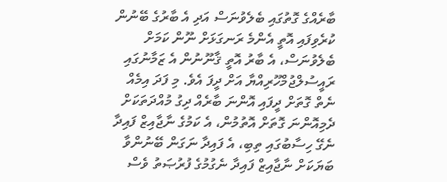ބާރެއްގެ ގޮތުގައި ބެލެވުނަސް އަދި އެ ބާރުގެ ބޭނުން ކުރެވިފައި އޮތީ އެންމެ ރަނގަޅަށް ނޫން ކަމަށް ބެލެވުނަސް، އެ ބާރު އޮތީ ޤާނޫނުން އެ ޒަމާނުގައި ރައީސުލްޖުމްހޫރިއްޔާ އަށް ދީފަ އެވެ. މި ފަދަ އިމެއް ނެތް ގޮތަށް ދީފައި އޮންނަ ބާރެއް ދިގު މުއްދަތަކަށް ދެމިއޮންނަ ގޮތަށް އޮތުމުން، އެ ކަމުގެ ނާޖާއިޒް ފައިދާ ނެގޭ ހިސާބުގައި ތިބި، އެ ފައިދާ ނަގަން ބޭނުންވާ ބަޔަކަށް ނާޖާއިޒް ފައިދާ ނެގުމުގެ ފުރުޞަތު ވެސް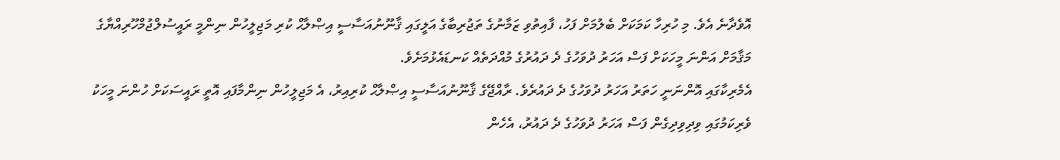އޮވެދާނެ އެވެ. މި ހުރިހާ ކަމަކަށް ބެލުމަށް ފަހު، ފާއިތުވި ޒަމާނުގެ ތަޖުރިބާގެ އަލީގައި ޤާނޫނުއަސާސީ އިޞްލާޙް ކުރި މަޖިލީހުން ނިންމީ ރައީސުލްޖުމްހޫރިއްޔާގެ މަޤާމަށް އަންނަ މީހަކަށް ފަސް އަހަރު ދުވަހުގެ ދެ ދައުރުގެ މުއްދަތެއް ކަނޑައެޅުމަށެވެ.
އެމެރިކާގައި އޮންނަނީ ހަތަރު އަހަރު ދުވަހުގެ ދެ ދައުރެވެ. ރާއްޖޭގެ ޤާނޫނުއަސާސީ އިޞްލާޙް ކުރިއިރު، އެ މަޖިލީހުން ނިންމާފައި އޮތީ ރައީސަކަށް ހުންނަ މީހަކު ވެރިކަމުގައި ވިދިވިދިގެން ފަސް އަހަރު ދުވަހުގެ ދެ ދައުރު، އެހެން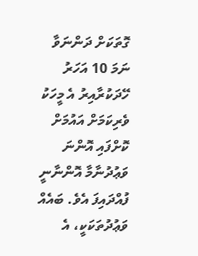ގޮތަކަށް ދަންނަވާ ނަމަ 10 އަހަރު ހޭދަކުރާއިރު އެ މީހަކު ވެރިކަމަށް އައުމަށް ކޮށްފައި އޮންނަ ވަޢުދުނާމާ އޮންނާނީ ފުއްދައިފަ އެވެ. ބައެއް ވަޢުދުތަކަކީ، އެ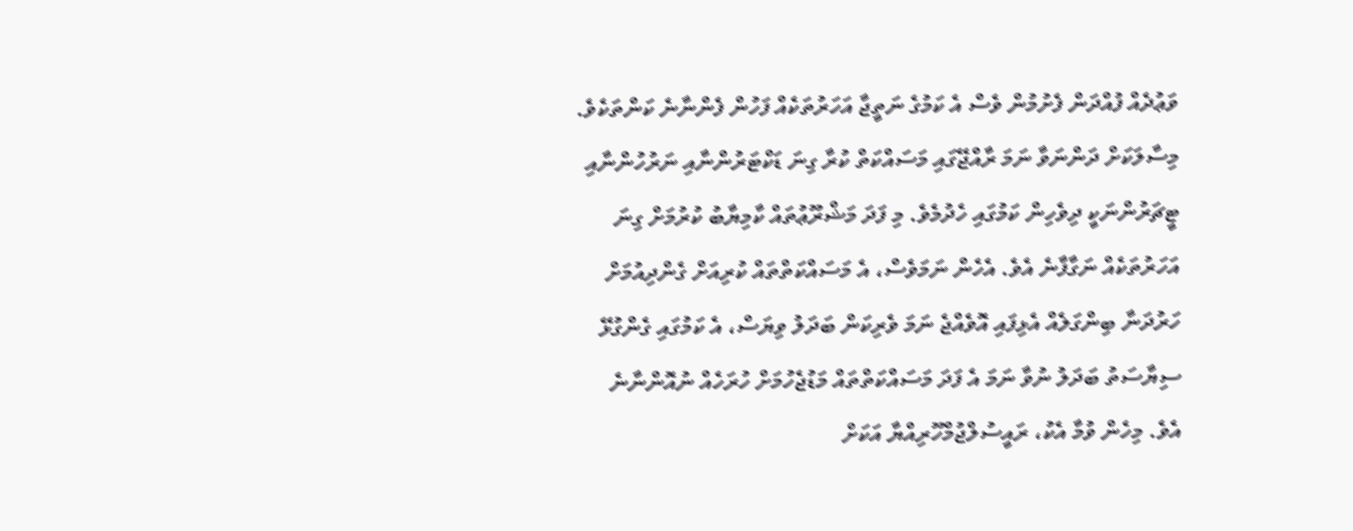ވަޢުދެއް ފުއްދަން ފެށުމުން ވެސް އެ ކަމުގެ ނަތީޖާ އަހަރުތަކެއް ފަހުން ފެންނާނެ ކަންތަކެވެ. މިސާލަކަށް ދަންނަވާ ނަމަ ރާއްޖޭގައި މަސައްކަތް ކުރާ ގިނަ ޑަކްޓަރުންނާއި ނަރުހުންނާއި ޓީޗަރުންނަކީ ދިވެހިން ކަމުގައި ހެދުމެވެ. މި ފަދަ މަޝްރޫޢުތައް ކާމިޔާބު ކުރުމަށް ގިނަ އަހަރުތަކެއް ނަގާފާނެ އެވެ. އެހެން ނަމަވެސް، އެ މަސައްކަތްތައް ކުރިއަށް ގެންދިއުމަށް ހަރުދަނާ ބިންގަލެއް އެޅިފައި އޮވެއްޖެ ނަމަ ވެރިކަން ބަދަލު ވިޔަސް، އެ ކަމުގައި ގެންގުޅޭ ސިޔާސަތު ބަދަލު ނުވާ ނަމަ އެ ފަދަ މަސައްކަތްތައް މަޑުޖެހުމަށް ހުރަހެއް ނުއޮންނާނެ އެވެ. މިހެން ވުމާ އެކު، ރައީސުލްޖުމްހޫރިއްޔާ އަކަށް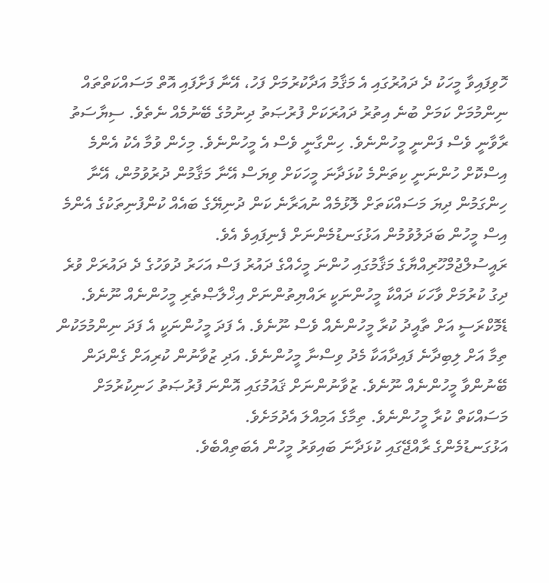ހޮވިފައިވާ މީހަކު ދެ ދައުރުގައި އެ މަޤާމު އަދާކުރުމަށް ފަހު، އޭނާ ފަށާފައި އޮތް މަސައްކަތްތައް ނިންމުމަށް ކަމަށް ބުނެ އިތުރު ދައުރަކަށް ފުރުޞަތު ދިނުމުގެ ބޭނުމެއް ނެތެވެ. ސިޔާސަތު ރާވާނީ ވެސް ފަންނީ މީހުންނެވެ. ހިންގާނީ ވެސް އެ މީހުންނެވެ. މިހެން ވުމާ އެކު އެންމެ އިސްކޮށް ހުންނަނީ ކިތަންމެ ކުޅަދާނަ މީހަކަށް ވިޔަސް އޭނާ މަޤާމުން ދުރުވުމުން، އޭނާ ހިންގަމުން ދިޔަ މަސައްކަތަށް ލޮޅުމެއް ނުއަރާނެ ކަން ދުނިޔޭގެ ބައެއް ކުންފުނިތަކުގެ އެންމެ އިސް މީހުން ބަދަލުވުމުން އަޅުގަނޑުމެންނަށް ފެނިފައިވެ އެވެ.
ރައީސުލްޖުމްހޫރިއްޔާގެ މަޤާމުގައި ހުންނަ މީހެއްގެ ދައުރު ފަސް އަހަރު ދުވަހުގެ ދެ ދައުރަށް ވުރެ ދިގު ކުރުމަށް ވާހަކަ ދައްކާ މީހުންނަކީ ރައްޔިތުންނަށް އިޚްލާޞްތެރި މީހުންނެއް ނޫނެވެ. ޑެމޮކްރަސީ އަށް ތާއީދު ކުރާ މީހުންނެއް ވެސް ނޫނެވެ. އެ ފަދަ މީހުންނަކީ އެ ފަދަ ނިންމުމަކުން ތިމާ އަށް ލިބިދާނެ ފައިދާއަކާ މެދު ވިސްނާ މީހުންނެވެ. އަދި ޒުވާނުން ކުރިއަށް ގެންދަން ބޭނުންވާ މީހުންނެއް ނޫނެވެ. ޒުވާނުންނަށް ޤައުމުގައި އޮންނަ ފުރުޞަތު ހަނިކުރުމަށް މަސައްކަތް ކުރާ މީހުންނެވެ. ތިމާގެ އަމިއްލަ އެދުމަށެވެ.
އަޅުގަނޑުމެންގެ ރާއްޖޭގައި ކުޅަދާނަ ބައިވަރު މީހުން އެބަތިއްބެވެ.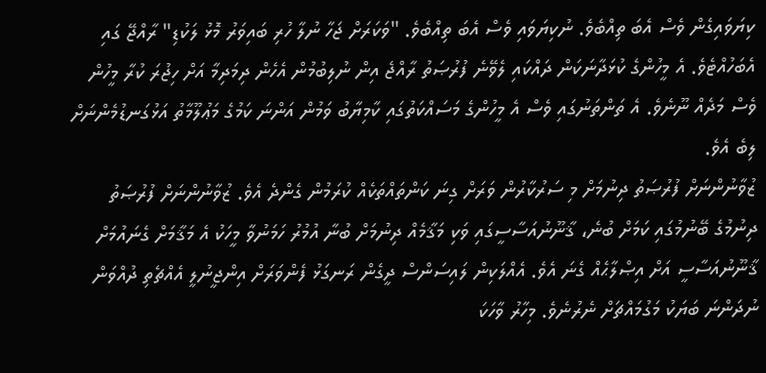ކިޔަވައިގެން ވެސް އެބަ ތިއްބެވެ. ނުކިޔަވައި ވެސް އެބަ ތިއްބެވެ. "ވަކަރަށް ޖަހާ ނުލާ ހުރި ބައިވަރު މޮޅު ލަކުޑި" ރާއްޖޭ ގައި އެބަހުއްޓެވެ. އެ މީހުންގެ ކުޅަދާނަކަން ދައްކައި ލެވޭނެ ފުރުޞަތު ރާއްޖެ އިން ނުލިބުމުން އެހެން ދިމަދިމާ އަށް ހިޖުރަ ކުރާ މީހުން ވެސް މަދެއް ނޫނެވެ. އެ ތަންތަނުގައި ވެސް އެ މީހުންގެ މަސައްކަތުގައި ކާމިޔާބު ވަމުން އަންނަ ކަމުގެ މަޢުލޫމާތު އަޅުގަނޑުމެންނަށް ލިބެ އެވެ.
ޒުވާނުންނަށް ފުރުޞަތު ދިނުމަށް މި ސަރުކާރުން ވަރަށް ގިނަ ކަންތައްތަކެއް ކުރަމުން ގެންދެ އެވެ. ޒުވާނުންނަށް ފުރުޞަތު ދިނުމުގެ ބޭނުމުގައި ކަމަށް ބުނެ، ޤާނޫނުއަސާސީގައި ވަކި މަޤާމެއް ދިނުމަށް ބުނާ އުމުރު ހަމަނުވާ މީހަކު އެ މަޤާމަށް ގެނައުމަށް ޤާނޫނުއަސާސީ އަށް އިޞްލާޙެއް ގެނަ އެވެ. އެއްލަކިން ލައިސަންސް ދީގެން ރަނގަޅު ފެންވަރަށް އިންޖީނުލީ އެއްޗެތި ދުއްވަން ނުދަންނަ ބަޔަކު މަގުމައްޗަށް ނެރުނެވެ. މިހާރު ވާހަކަ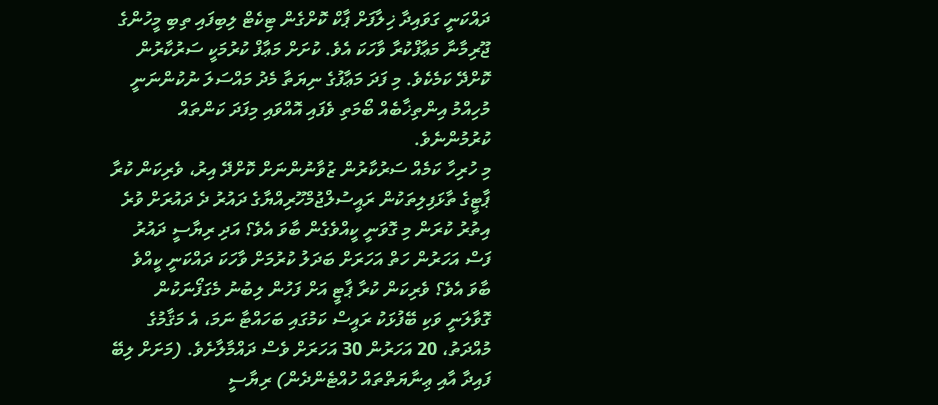ދައްކަނީ ގަވައިދާ ޚިލާފަށް ޕާކް ކޮށްގެން ޓިކެޓް ލިބިފައި ތިބި މީހުންގެ ޖޫރިމާނާ މަޢާފްކުރާ ވާހަކަ އެވެ. ކުށަށް މަޢާފް ކުރުމަކީ ސަރުކާރުން ކޮށްދޭ ކަމެކެވެ. މި ފަދަ މަޢާފުގެ ނިޔަތާ މެދު މައްސަލަ ނުކުންނަނީ މުހިއްމު އިންތިޚާބެއް ބޯމަތި ވެފައި އޮއްވައި މިފަދަ ކަންތައް ކުރުމުންނެވެ.
މި ހުރިހާ ކަމެއް ސަރުކާރުން ޒުވާނުންނަށް ކޮށްދޭ އިރު، ވެރިކަން ކުރާ ޕާޓީގެ ތާޅަފިލިތަކުން ރައީސުލްޖުމްހޫރިއްޔާގެ ދައުރު ދެ ދައުރަށް ވުރެ އިތުރު ކުރަން މި ގޮވަނީ ކީއްވެގެން ބާވަ އެވެ؟ އަދި ރިޔާސީ ދައުރު ފަސް އަހަރުން ހަތް އަހަރަށް ބަދަލު ކުރުމަށް ވާހަކަ ދައްކަނީ ކީއްވެ ބާވަ އެވެ؟ ވެރިކަން ކުރާ ޕާޓީ އަށް ފަހުން ލިބުނު މެގަފޯނަކުން ގޮވާލަނީ ވަކި ބޭފުޅަކު ރައީސް ކަމުގައި ބަހައްޓާ ނަމަ، އެ މަޤާމުގެ މުއްދަތު، 20 އަހަރުން 30 އަހަރަށް ވެސް ދައްމާލާށެވެ. (މަށަށް ލިބޭ ފައިދާ އާއި ޢިނާޔަތްތައް ހުއްޓެންދެން) ރިޔާސީ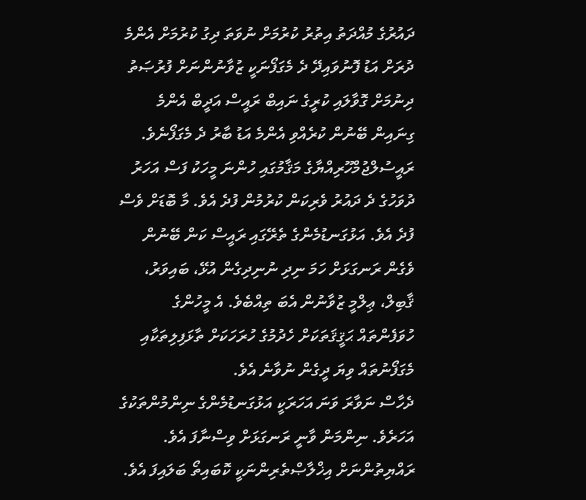ދައުރުގެ މުއްދަތު އިތުރު ކުރުމަށް ނުވަތަ ދިގު ކުރުމަށް އެންމެ ދުރަށް އަޑު ފޮނުވައިދޭ ދެ މެގަފޯނަކީ ޒުވާނުންނަށް ފުރުޞަތު ދިނުމަށް ގޮވާލައި ކުރީގެ ނައިބް ރައީސް އަދީބް އެންމެ ގިނައިން ބޭނުން ކުރެއްވި އެންމެ އަޑު ބާރު ދެ މެގަފޯނެވެ.
ރައީސުލްޖުމްހޫރިއްޔާގެ މަޤާމުގައި ހުންނަ މީހަކު ފަސް އަހަރު ދުވަހުގެ ދެ ދައުރު ވެރިކަން ކުރުމުން ފުދެ އެވެ. މާ ބޮޑަށް ވެސް ފުދެ އެވެ. އަޅުގަނޑުމެންގެ ތެރޭގައި ރައީސް ކަން ބޭނުން ވެގެން ރަނގަޅަށް ހަމަ ނިދި ނުނިދިގެން އުޅޭ، ބައިވަރު، ޤާބިލް، ޢިލްމީ ޒުވާނުން އެބަ ތިއްބެވެ. އެ މީހުންގެ ހުވަފެންތައް ޙަޤީޤަތަކަށް ހެދުމުގެ ހުރަހަކަށް ތާޅަފިލިތަކާއި މެގަފޯނުތައް ވިޔަ ދީގެން ނުވާނެ އެވެ.
ދެހާސް ނަވާރަ ވަނަ އަހަރަކީ އަޅުގަނޑުމެންގެ ނިންމުންތަކުގެ އަހަރެވެ. ނިންމަން ވާނީ ރަނގަޅަށް ވިސްނާފަ އެވެ. ރައްޔިތުންނަށް އިޚްލާޞްތެރިންނަކީ ކޮބައިތޯ ބަލައިފަ އެވެ.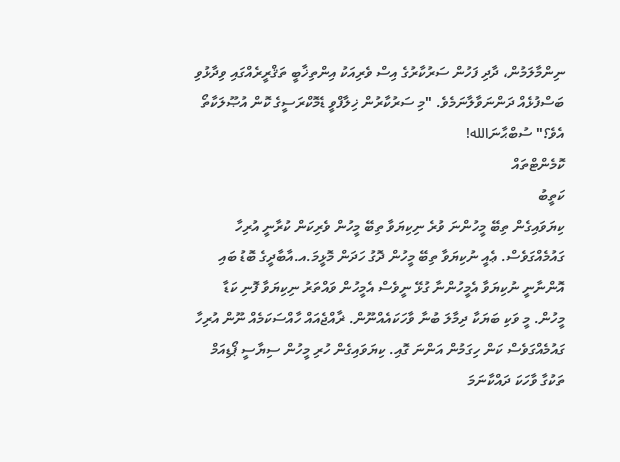ނިންމާލަމުން، ދާދި ފަހުން ސަރުކާރުގެ އިސް ވެރިއަކު އިންތިޚާބީ ތަޤްރީރެއްގައި ވިދާޅުވި ބަސްފުޅެއް ދަންނަވާލާނަމެވެ. "މި ސަރުކާރުން ޚިލާފްވީ ޑެމޮކްރަސީގެ ކޮން އުޞޫލަކާތޯ އެވެ؟" ސުބްޙާނަالله!
ކޮމެންޓްތައް
ކަތީބު
ކިޔަވައިގެން ތިބޭ މީހުންނަ ވުރެ ނިކިޔަވާ ތިބޭ މީހުން ވެރިކަން ކުރާނީ އުރިހާ ގައުމެއްގަވެސް. ޢެއީ ނުކިޔަވާ ތިބޭ މީހުން ދޮގު ހަދަން މޮޅީމަ.އ.އާބާދީގެ ބޮޑު ބައި އޮންނާނީ ނުކިޔަވާ އެމީހުންނާ ގުޅޭ ނީވެސް އެމީހުން ވައްތަރު ނިކިޔަވާ ފޮނި ކަޑާ މީހުން. މީ ވަކި ބަޔަކާ ދިމާލަ ބުނާ ވާހަކައެއްނޫން. ޜާއްޖެއައް ހާއްސަކަމެއް ނޫން އުރިހާ ގައުމެއްގަވެސް ކަން ހިގަމުން އަންނަ ގޮއި. ކިޔަވައިގެން ހުރި މީހުން ސިޔާސީ ޕޯޑިއަމް ތަކުގާ ވާހަކަ ދައްކާނަމަ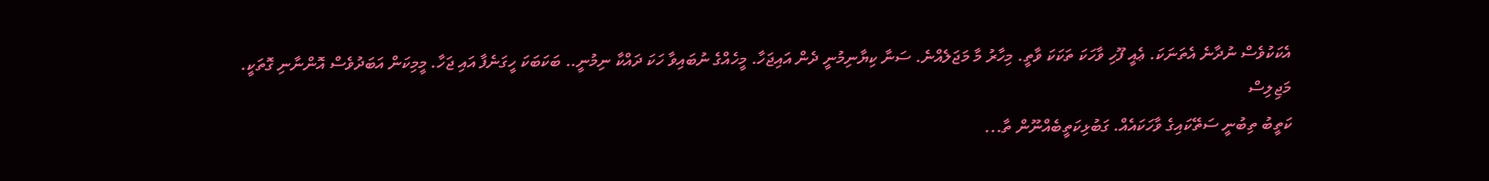އެކަކުވެސް ނުދާނެ އެތަނަކަ. ޢެއީ ފޫހި ވާހަކަ ތަކަކަ ވާތީ. މިހާރު މާ މަޖަލެއްނެ. ސަނާ ކިޔާނިމުނީ ދެން އައިޖަހާ. މީހެއްގެ ނުބައިވާ ހަކަ ދައްކާ ނިމުނީ.. ބަކަބަކަ ހީގަނެފާ އައި ޖަހާ. މީމިކަން އަބަދުވެސް އޮންނާނި ގޮތަކީ.
މަޖިލިސް
ކަތީބު ތިބުނީ ސަތޭކައިގެ ވާހަކައެއް. ގަބުޅިކަތީބެއްނޫން ތާ...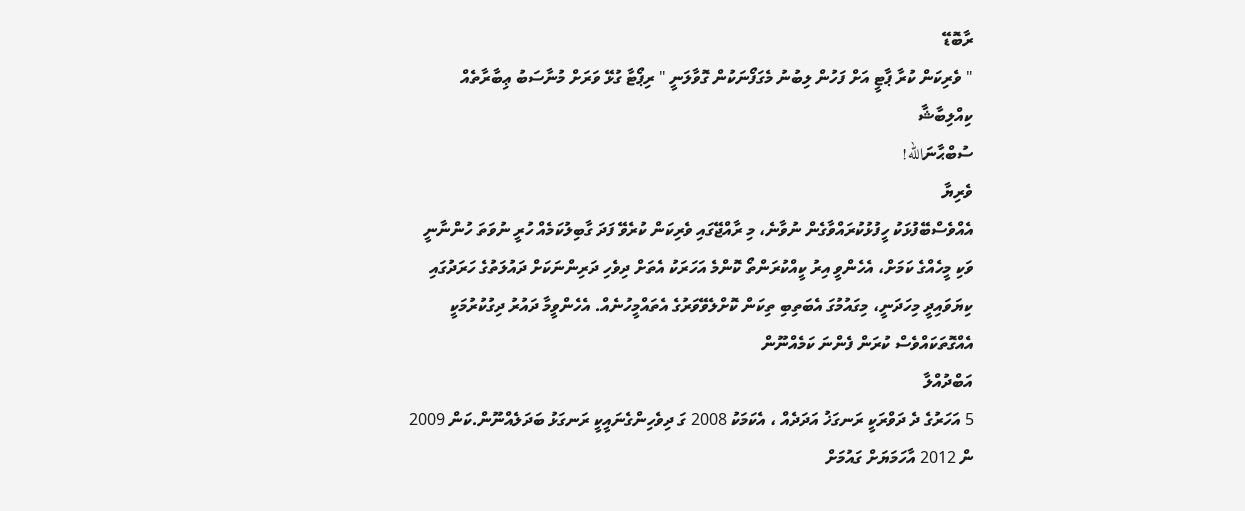ރާބޮޑޭ
" ވެރިކަން ކުރާ ޕާޓީ އަށް ފަހުން ލިބުނު މެގަފޯނަކުން ގޮވާލަނީ " ރިޕޯޓާ ގުޅޭ ވަރަށް މުނާސަބު ޢިބާރާތެއް
ކިއްލިބާޝާ
ސުބްޙާނަالله!
ވެރިޔާ
އެއްވެސްބޭފުޅަކު ހީފުޅުކުރައްވާގެން ނުވާނެ، މި ރާއްޖޭގައި ވެރިކަން ކުރެވޭ ފަދަ ގާބިލުކަމެއް ހުރީ ނުވަތަ ހުންނާނީ ވަކި މީހެއްގެ ކަމަށް، އެހެންވީ އިރު ކީއްކުރަންތޯ ކޮންމެ އަހަރަކު އެތަށް ދިވެހި ދަރިންނަކަށް ދައުލަތުގެ ހަރަދުގައި ކިޔަވައިދީ މިހަދަނީ، މިގައުމުގަ އެބަތިބި ތިކަން ކޮށްލެވޭވަރުގެ އެތައްމީހުނެއް. އެހެންވީމާ ދައުރު ދިގުކުރުމަކީ އެއްގޮތަކައްވެސް ކުރަން ފެންނަ ކަމެއްނޫން
އަބްދުއްލާ
5 އަހަރުގެ ދެ ދަވްރަކީ ރަނގަޚު އަދަދެއް ، އެކަމަކު 2008 ގަ ދިވެހިންގެނައީކީ ރަނގަޅު ބަދަލެއްނޫން.ކަން 2009 ން 2012 އާހަމަޔަށް ގައުމަށް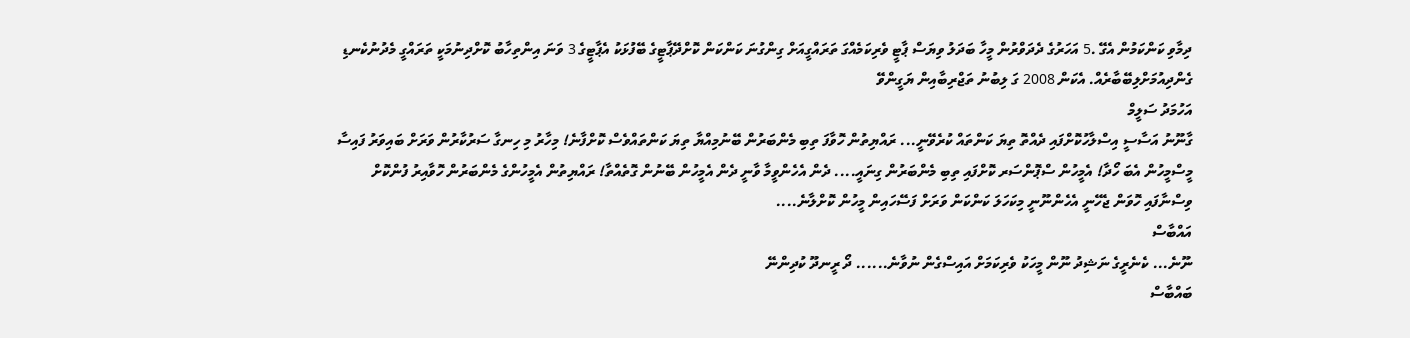ދިމާވި ކަންކަމުން އެގޭ .5 އަހަރުގެ ދެދަވްރުން މީހާ ބަދަލު ވިޔަސް ޕާޓީ ވެރިކަމެއްގަ ތަރައްގީއަށް ގިންގުނަ ކަންކަން ކޮށްދޭޕާޓީގެ ބޭފުޅަކު އެޕާޓީގެ 3 ވަނަ އިންތިހާބު ކޮށްދިނުމަކީ ތަރައްގީ މެދުނުކެނޑި ގެންދިއުމަށްލިބޭބާރެއް. އެކަން 2008 ގަ ލިބުނު ތަޖްރިބާއިން ޔަގީންވޭ
އަހުމަދު ސަލީމް
ގާނޫނު އަސާސީ އިސްލާހުކޮށްފައި ދެއްތޮ ތިޔަ ކަންތައް ކުރެވޭނީ... ރައްޔިތުން ހޮވާފަ ތިބި މެންބަރުން ބޭނުމިއްޔާ ތިޔަ ކަންތައްވެސް ކޮށްފާނެ! މިހާރު މި ހިނގާ ސަރުކާރުން ވަރަށް ބައިވަރު ފައިސާ މީސްމީހުން އެބަ ހޯދާ! އެމީހުން ސްޕޮންސަރ ކޮށްފައި ތިބި މެންބަރުން ގިނައީ.... ދެން އެހެންވީމާ ވާނީ ދެން އެމީހުން ބޭނުން ގޮތެއްތާ! ރައްޔިތުން އެމީހުންގެ މެންބަރުން ހޮވާއިރު ފުންކޮށް ވިސްނާފައި ހޮވަން ޖެހޭނީ އެހެންނޫނީ މިކަހަލަ ކަންކަން ވަރަށް ފަސޭހައިން މީހުން ކޮށްލާނެ....
އައްބާސް
ނޫނެ... ކެނެރީގެ ނަޝިދު ނޫން މީހަކު ވެރިކަމަށް އައިސްގެން ނުވާނެ...... ދޯ ރީނދޫ ކުދިންނޭ
ބައްބާސް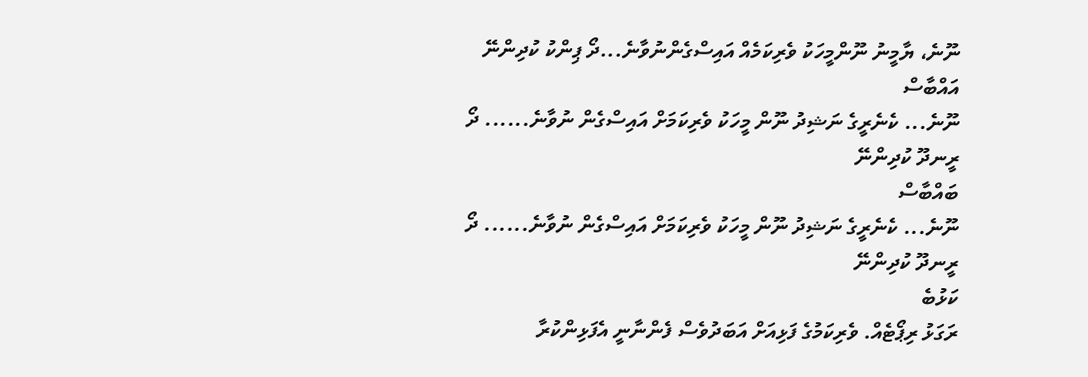ނޫނެ، ޔާމީނު ނޫންމީހަކު ވެރިކަމެއް އައިސްގެންނުވާނެ...ދޯ ޕިންކު ކުދިންނޭ
އައްބާސް
ނޫނެ... ކެނެރީގެ ނަޝިދު ނޫން މީހަކު ވެރިކަމަށް އައިސްގެން ނުވާނެ...... ދޯ ރީނދޫ ކުދިންނޭ
ބައްބާސް
ނޫނެ... ކެނެރީގެ ނަޝިދު ނޫން މީހަކު ވެރިކަމަށް އައިސްގެން ނުވާނެ...... ދޯ ރީނދޫ ކުދިންނޭ
ކަޅުބެ
ރަގަޅު ރިޕޯޓެއް. ވެރިކަމުގެ ފަޅިއަށް އަބަދުވެސް ފެންނާނީ އެފަޅިންކުރާ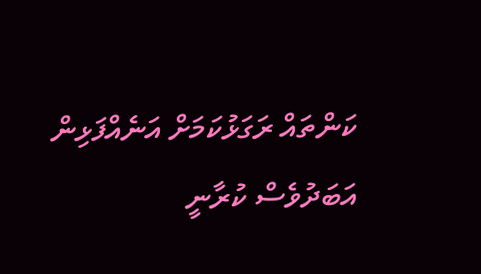ކަންތައް ރަގަޅުކަމަށް އަނެއްފަޅިން އަބަދުވެސް ކުރާނީ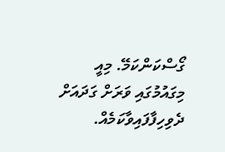ގޯސްކަންކަމޭ. މިއީ މިގައުމުގައި ވަރަށް ގަދައަށް ދެވިހިފާފައިވާކަމެއް.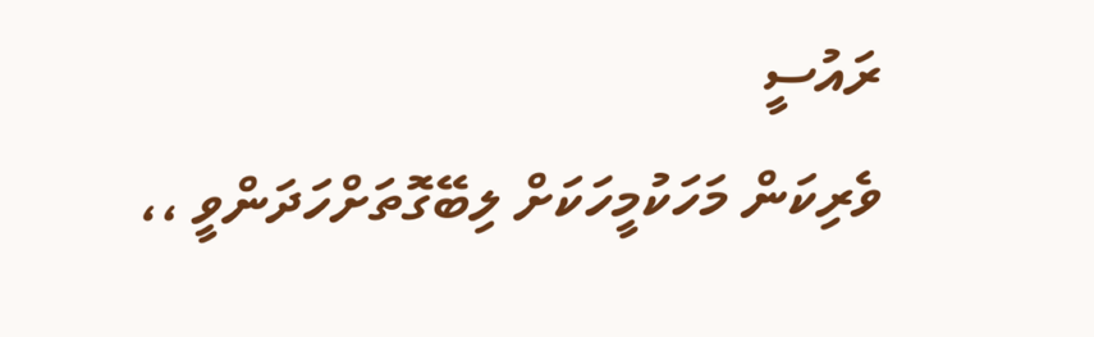ރައުސީ
ވެރިކަން މަހަކުމީހަކަށް ލިބޭގޮތަށްހަދަންވީ ،،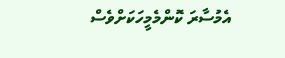އެމުސާރަ ކޮންމެމީހަކަށްވެސް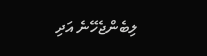ލިބެންޖެހޭނެ އަދި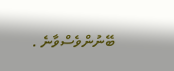ބޭނުންވެސްވާނެ .